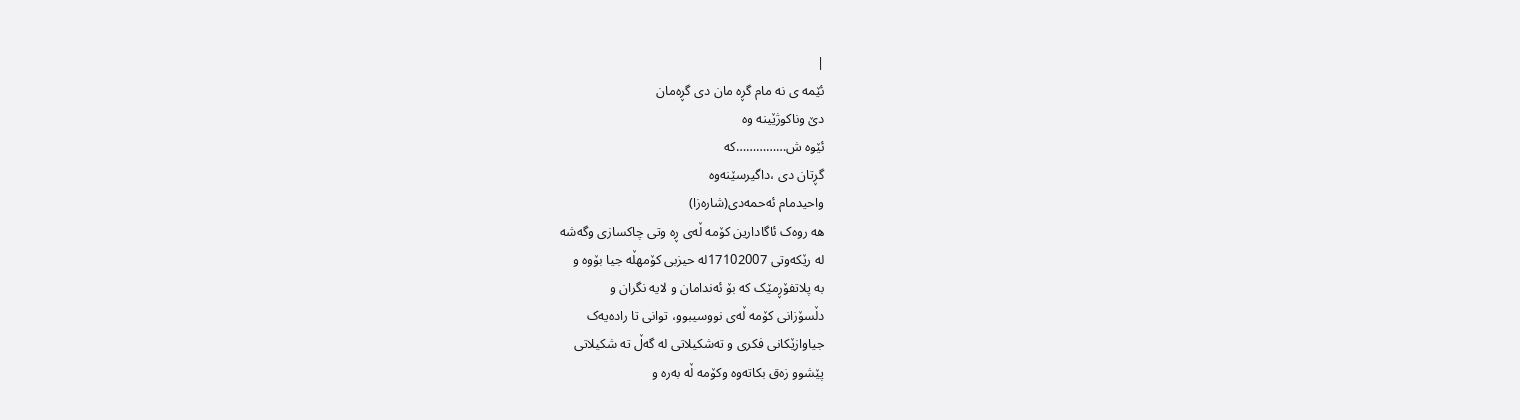|
ئێمە ی نە مام گڕە مان دی گڕەمان
دێ وناکوژێینە وە
ئێوە ش……………کە
گڕتان دی ،داگیرسێنەوە
واحیدمام ئەحمەدی(شارەزا)
هە روەک ئاگادارین کۆمە ڵەی ڕە وتی چاکسازی وگەشە
لە رێکەوتی 17102007لە حیزبی کۆمهڵه جیا بۆوە و
بە پلاتفۆڕمێک کە بۆ ئەندامان و لایە نگران و
دڵسۆزانی کۆمە ڵەی نووسیبوو، توانی تا رادەیەک
جیاوازێکانی فکری و تەشکیلاتی لە گەڵ تە شکیلاتی
پێشوو زەق بکاتەوە وکۆمە ڵە بەرە و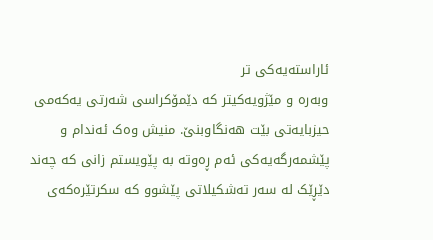ئاراستەیەکی تر
وبەرە و مێژویەکیتر کە دێمۆکراسی شەرتی یەکەمی
حیزبایەتی بێت هەنگاوبنێ. منیش وەک ئەندام و
پێشمەرگەیەکی ئەم ڕەوتە بە پێویستم زانی کە چەند
دێڕێک لە سەر تەشکیلاتی پێشوو کە سکرتێرەکەی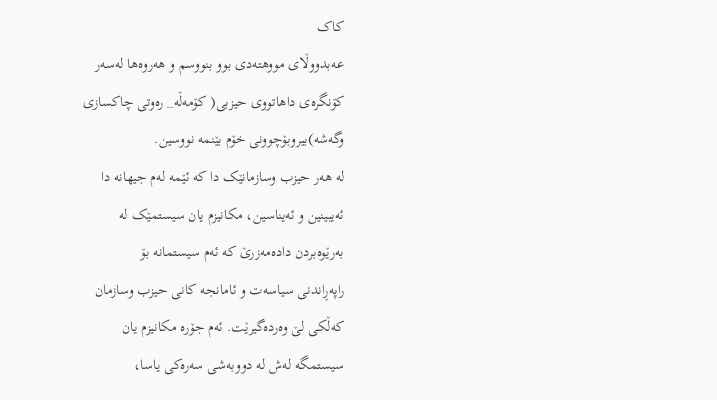کاک
عەبدووڵای مووهتەدی بوو بنووسم و هەروەها لەسەر
کۆنگرەی داهاتووی حیزبی( کۆمەڵە_ رەوتی چاکسازی
وگەشە)بیروبۆچوونی خۆم بێنمە نووسین.
لە هەر حیزب وسازمانێک دا کە ئێمە لەم جیهانە دا
ئەیبینین و ئەیناسین، مکانیزم یان سیستمێک لە
بەرێوەبردن دادەمەزرێ کە ئەم سیستمانە بۆ
راپەڕاندنی سیاسەت و ئامانجە کانی حیزب وسازمان
کەڵکی لێ وەردەگیرێت. ئەم جۆرە مکانیزم یان
سیستمگە لەش لە دووبەشی سەرەکی یاسا،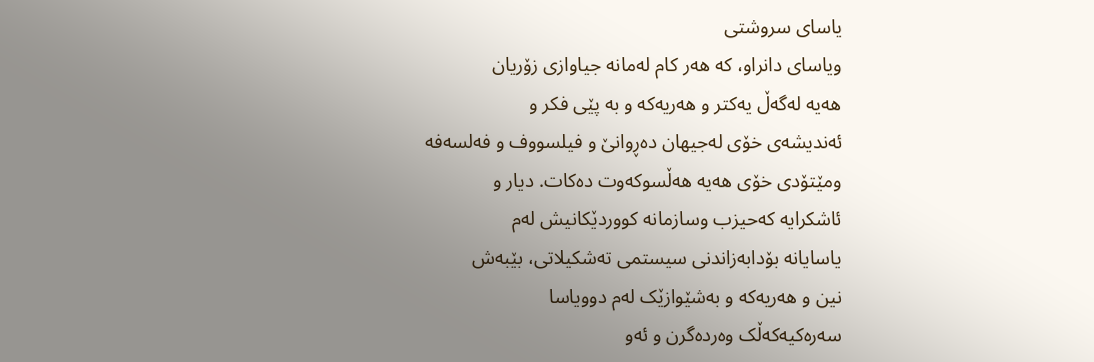یاسای سروشتی
ویاسای دانراو، کە هەر کام لەمانە جیاوازی زۆریان
هەیە لەگەڵ یەکتر و هەریەکە و بە پێی فکر و
ئەندیشەی خۆی لەجیهان دەڕوانێ و فیلسووف و فەلسەفە
ومێتۆدی خۆی هەیە هەڵسوکەوت دەکات. دیار و
ئاشکرایە کەحیزب وسازمانە کووردێکانیش لەم
یاسایانە بۆدابەزاندنی سیستمی تەشکیلاتی، بێبەش
نین و هەریەکە و بەشێوازێک لەم دوویاسا
سەرەکیەکەڵک وەردەگرن و ئەو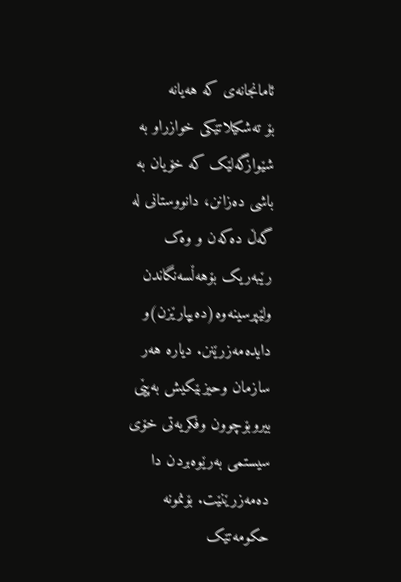ئامانجانەی کە هەیانە
بۆ تەشکیلاتێکی خوازراو بە شێوازگەلێک کە خۆیان بە
باشی دەزانن، دانووستانی لە گەڵ دەکەن و وەک
رێبەریک بۆهەڵسەنگاندن ولێپرسینەوە(دەیپارێزن)و
دایدەمەزرێنن. دیارە هەر سازمان وحیزبێکیش بەپێی
بیروبۆچوون وفکریەتی خۆی سیستمی بەرێوەبردن دا
دەمەزرێنێت. بۆنمونە حکومەتێک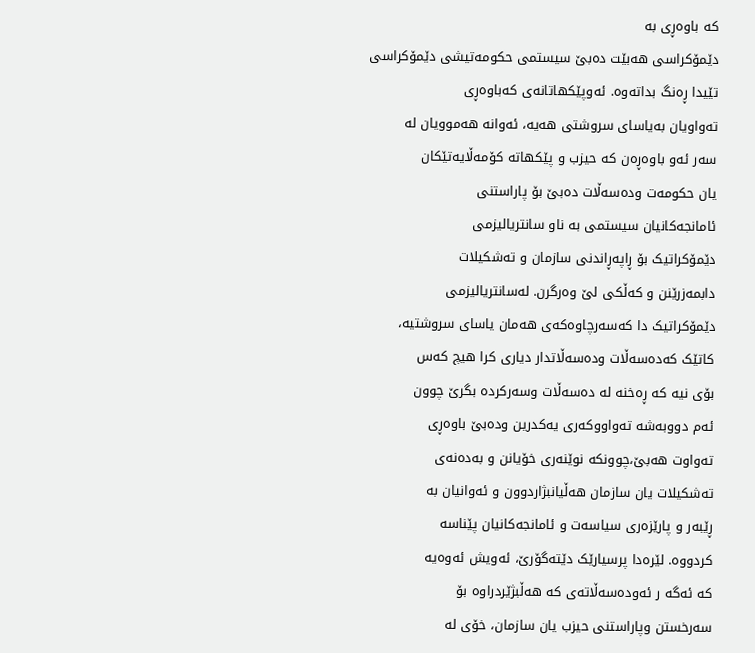کە باوەڕی بە
دێمۆکراسی هەبێت دەبێ سیستمی حکومەتیشی دێمۆکراسی
تێیدا ڕەنگ بداتەوە. ئەوپێکهاتانەی کەباوەڕی
تەواویان بەیاسای سروشتی هەیە، ئەوانە هەموویان لە
سەر ئەو باوەڕەن کە حیزب و پێکهاتە کۆمەڵایەتێکان
یان حکومەت ودەسەڵات دەبێ بۆ پاراستنی
ئامانجەکانیان سیستمی بە ناو سانتریالیزمی
دێمۆکراتیک بۆ ڕاپەڕاندنی سازمان و تەشکیلات
دابمەزرێنن و کەڵکی لێ وەرگرن. لەسانتریالیزمی
دێمۆکراتیک دا کەسەرچاوەکەی هەمان یاسای سروشتیە،
کاتێک کەدەسەڵات ودەسەڵاتدار دیاری کرا هیچ کەس
بۆی نیە کە ڕەخنە لە دەسەڵات وسەرکردە بگرێ چوون
ئەم دووبەشە تەواووکەری یەکدرین ودەبێ باوەڕی
تەواوت هەبێ،چوونکە نوێنەری خۆیانن و بەدەنەی
تەشکیلات یان سازمان هەڵیانبژاردوون و ئەوانیان بە
ڕێبەر و پارێزەری سیاسەت و ئامانجەکانیان پێناسە
کردووە. لێرەدا پرسیارێک دێتەگۆرێ، ئەویش ئەوەیە
کە ئەگە ر ئەودەسەڵاتەی کە هەڵبژێردراوە بۆ
سەرخستن وپاراستنی حیزب یان سازمان، خۆی لە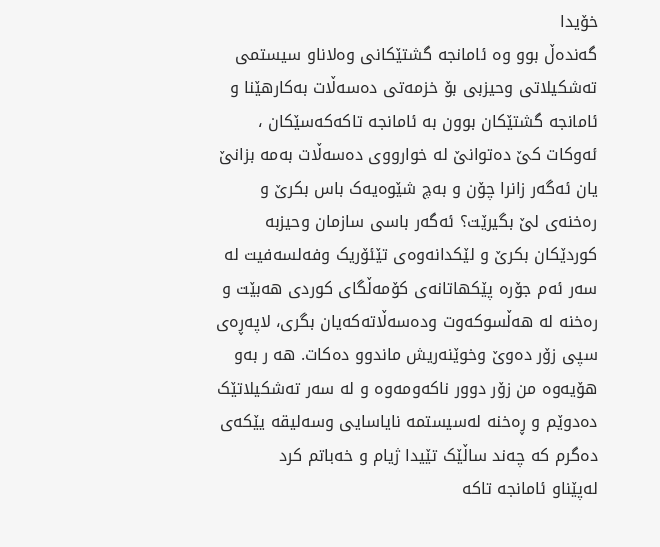خۆیدا
گەندەڵ بوو وە ئامانجە گشتێکانی وەلاناو سیستمی
تەشکیلاتی وحیزبی بۆ خزمەتی دەسەڵات بەکارهێنا و
ئامانجە گشتێکان بوون بە ئامانجە تاکەکەسێکان ،
ئەوکات کێ دەتوانێ لە خوارووی دەسەڵات بەمە بزانێ
یان ئەگەر زانرا چۆن و بەچ شێوەیەک باس بکرێ و
رەخنەی لێ بگیرێت؟ ئەگەر باسی سازمان وحیزبە
کوردێکان بکرێ و لێکدانەوەی تێئۆریک وفەلسەفیت لە
سەر ئەم جۆرە پێکهاتانەی کۆمەڵگای کوردی هەبێت و
رەخنە لە هەڵسوکەوت ودەسەڵاتەکەیان بگری، لاپەڕەی
سپی زۆر دەوێ وخوێنەریش ماندوو دەکات. هە ر بەو
هۆیەوە من زۆر دوور ناکەومەوە و لە سەر تەشکیلاتێک
دەدوێم و ڕەخنە لەسیستمە نایاسایی وسەلیقە یێکەى
دەگرم کە چەند ساڵێک تێیدا ژیام و خەباتم کرد
لەپێناو ئامانجە تاکە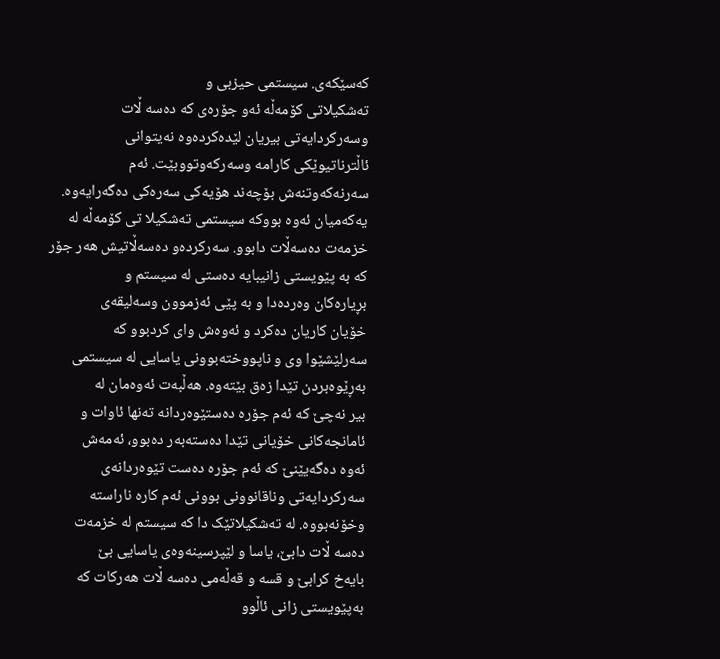کەسێکەى. سیستمی حیزبی و
تەشکیلاتی کۆمەڵە ئەو جۆرەی کە دەسە ڵات
وسەرکردایەتی بیریان لێدەکردەوە نەیتوانی
ئاڵترناتیوێکی کارامە وسەرکەوتووبێت. ئەم
سەرنەکەوتنەش بۆچەند هۆیەکی سەرەکی دەگەرایەوە.
یەکەمیان ئەوە بووکە سیستمی تەشکیلا تی کۆمەڵە لە
خزمەت دەسەڵات دابوو. سەرکردەو دەسەڵاتیش هەر جۆر
کە بە پێویستی زانیبایە دەستی لە سیستم و
بڕیارەکان وەردەدا و بە پێی ئەزموون وسەلیقەی
خۆیان کاریان دەکرد و ئەوەش وای کردبوو کە
سەرلێشێوا وی و ناپووختەبوونی یاسایی لە سیستمی
بەڕێوەبردن تێدا زەق بێتەوە. هەڵبەت ئەوەمان لە
بیر نەچێ کە ئەم جۆرە دەستێوەردانە تەنها ئاوات و
ئامانجەکانی خۆیانی تێدا دەستەبەر دەبوو، ئەمەش
ئەوە دەگەیێنێ کە ئەم جۆرە دەست تێوەردانەی
سەرکردایەتی وناقانوونی بوونی ئەم کارە ناراستە
وخۆنەبووە. لە تەشکیلاتێک دا کە سیستم لە خزمەت
دەسە ڵات دابێ، یاسا و لێپرسینەوەی یاسایی بێ
بایەخ کرابێ و قسە و قەڵەمی دەسە ڵات هەرکات کە
بەپێویستی زانی ئاڵوو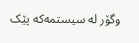وگۆر لە سیستمەکە پێک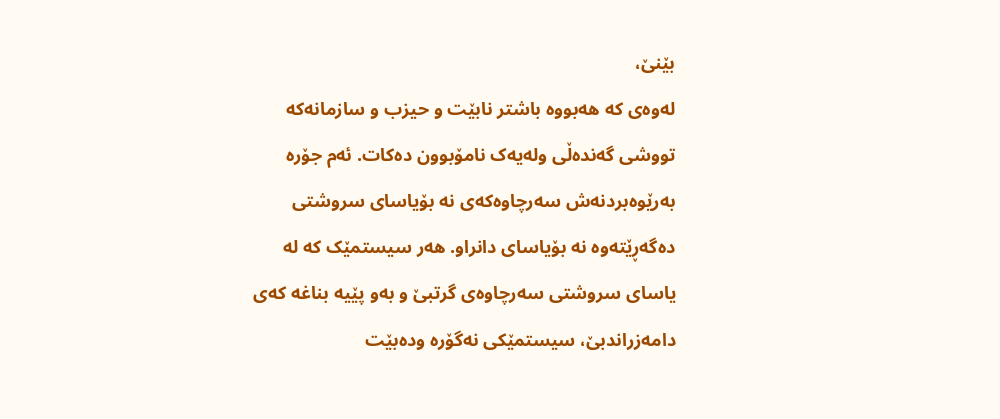بێنێ،
لەوەی کە هەبووە باشتر نابێت و حیزب و سازمانەکە
تووشی گەندەڵی ولەیەک نامۆبوون دەکات. ئەم جۆرە
بەرێوەبردنەش سەرچاوەکەی نە بۆیاسای سروشتی
دەگەڕێتەوە نە بۆیاسای دانراو. هەر سیستمێک کە لە
یاسای سروشتی سەرچاوەی گرتبێ و بەو پێیە بناغە کەی
دامەزراندبێ، سیستمێکی نەگۆرە ودەبێت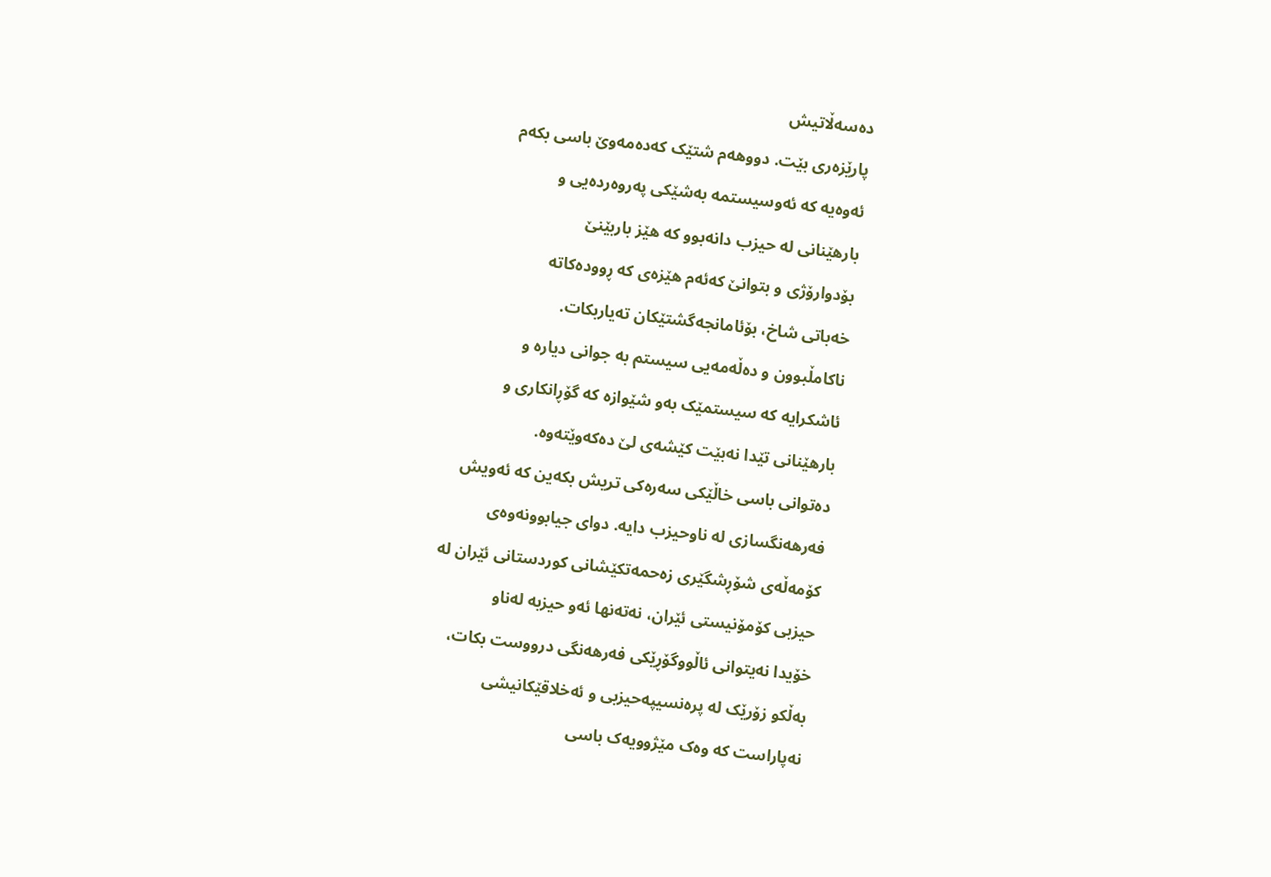دەسەڵاتیش
پارێزەری بێت. دووهەم شتێک کەدەمەوێ باسی بکەم
ئەوەیە کە ئەوسیستمە بەشێکی پەروەردەیی و
بارهێنانی لە حیزب دانەبوو کە هێز باربێنێ
بۆدوارۆژی و بتوانێ کەئەم هێزەی کە ڕوودەکاتە
خەباتی شاخ، بۆئامانجەگشتێکان تەیاربکات.
ناکامڵبوون و دەڵەمەیی سیستم بە جوانی دیارە و
ئاشکرایە کە سیستمێک بەو شێوازە کە گۆڕانکاری و
بارهێنانی تێدا نەبێت کێشەی لێ دەکەوێتەوە.
دەتوانی باسی خاڵێکی سەرەکی تریش بکەین کە ئەویش
فەرهەنگسازی لە ناوحیزب دایە. دوای جیابوونەوەی
کۆمەڵەی شۆڕشگێری زەحمەتکێشانی کوردستانی ئێران لە
حیزبی کۆمۆنیستی ئێران، نەتەنها ئەو حیزبە لەناو
خۆیدا نەیتوانی ئاڵووگۆڕێکی فەرهەنگی درووست بکات،
بەڵکو زۆرێک لە پرەنسیپەحیزبی و ئەخلاقێکانیشی
نەپاراست کە وەک مێژوویەک باسی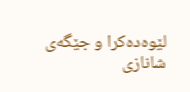لێوەدەکرا و جێگەی
شانازی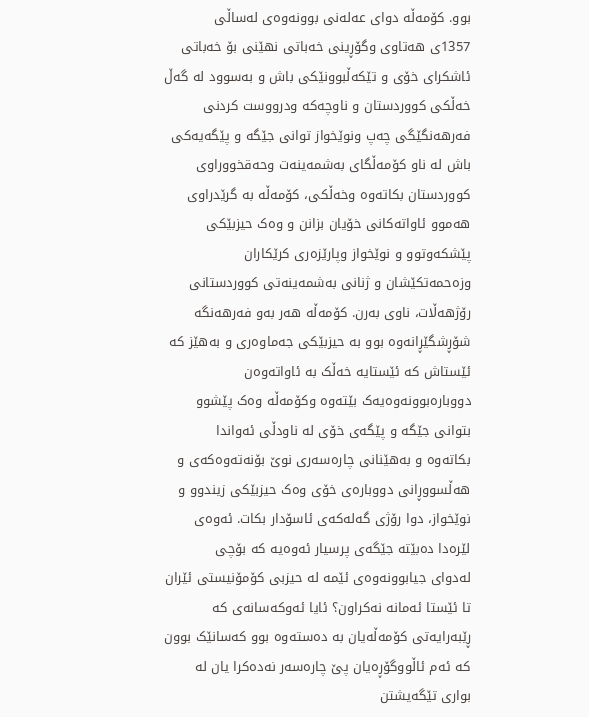بوو. کۆمەڵە دوای عەلەنی بوونەوەی لەساڵی
1357ی هەتاوی وگۆڕینی خەباتی نهێنی بۆ خەباتی
ئاشکرای خۆی و تێکەڵبوونێکی باش و بەسوود لە گەڵ
خەڵکی کووردستان و ناوچەکە ودرووست کردنی
فەرهەنگێگی چەپ ونوێخواز توانی جێگە و پێگەیەکی
باش لە ناو کۆمەڵگای بەشمەینەت وحەقخووراوی
کووردستان بکاتەوە وخەڵکی، کۆمەڵە بە گرێدراوی
هەموو ئاواتەکانی خۆیان بزانن و وەک حیزبێکی
پێشکەوتوو و نوێخواز وپارێزەری کرێکاران
وزەحمەتکێشان و ژنانی بەشمەینەتی کووردستانی
رۆژهەڵات، ناوی بەرن. کۆمەڵە هەر بەو فەرهەنگە
شۆڕشگێڕانەوە بوو بە حیزبێکی جەماوەری و بەهێز کە
ئێستاش کە ئێستایە خەڵک بە ئاواتەوەن
دووبارەبوونەوەیەک بێتەوە وکۆمەڵە وەک پێشوو
بتوانی جێگە و پێگەی خۆی لە ناودڵی ئەواندا
بکاتەوە و بەهێنانی چارەسەری نوێ بۆنەتەوەکەی و
هەڵسووڕانی دووبارەی خۆی وەک حیزبێکی زیندوو و
نوێخواز، دوا رۆژی گەلەکەی ئاسۆدار بکات. ئەوەی
لێرەدا دەبێتە جێگەی پرسیار ئەوەیە کە بۆچی
لەدوای جیابوونەوەی ئێمە لە حیزبی کۆمۆنیستی ئێران
تا ئێستا ئەمانە نەکراون؟ ئایا ئەوکەسانەی کە
ڕێبەرایەتی کۆمەڵەیان بە دەستەوە بوو کەسانێک بوون
کە ئەم ئاڵووگۆڕەیان پێ چارەسەر نەدەکرا یان لە
بواری تێگەیشتن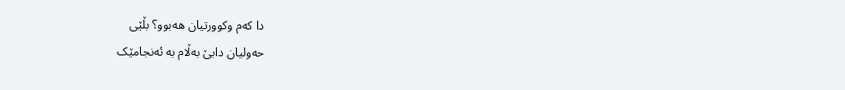دا کەم وکوورتیان هەبوو؟ بڵێی
حەولیان دابێ بەڵام بە ئەنجامێک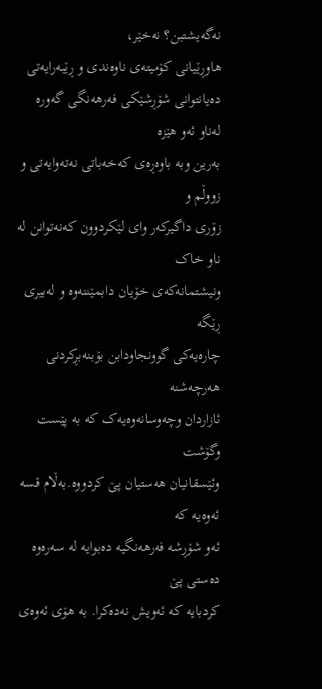نەگەیشتبن؟ نەخێر،
هاوڕێیانی کۆمیتەی ناوەندی و ڕێبەرایەتی
دەیانتوانی شۆڕشێکی فەرهەنگی گەورە لەناو ئەو هێزە
بەرین وبە باوەڕەی کەخەباتی نەتەوایەتی و زووڵم و
زۆری داگیرکەر وای لێکردوون کەنەتوانن لە ناو خاک
ونیشتمانەکەی خۆیان دابمێننەوە و لەبیری ڕێگە
چارەیەکی گوونجاودابن بۆبنەبڕکردنی هەرچەشنە
ئازاردان وچەوسانەوەیەک کە بە پێست وگۆشت
وئێسقانیان هەستیان پێ کردووە.بەڵام قسە ئەوەیە کە
ئەو شۆڕشە فەرهەنگیە دەبوایە لە سەرەوە دەستی پێ
کردبایە کە ئەویش نەدەکرا. بە هۆی ئەوەی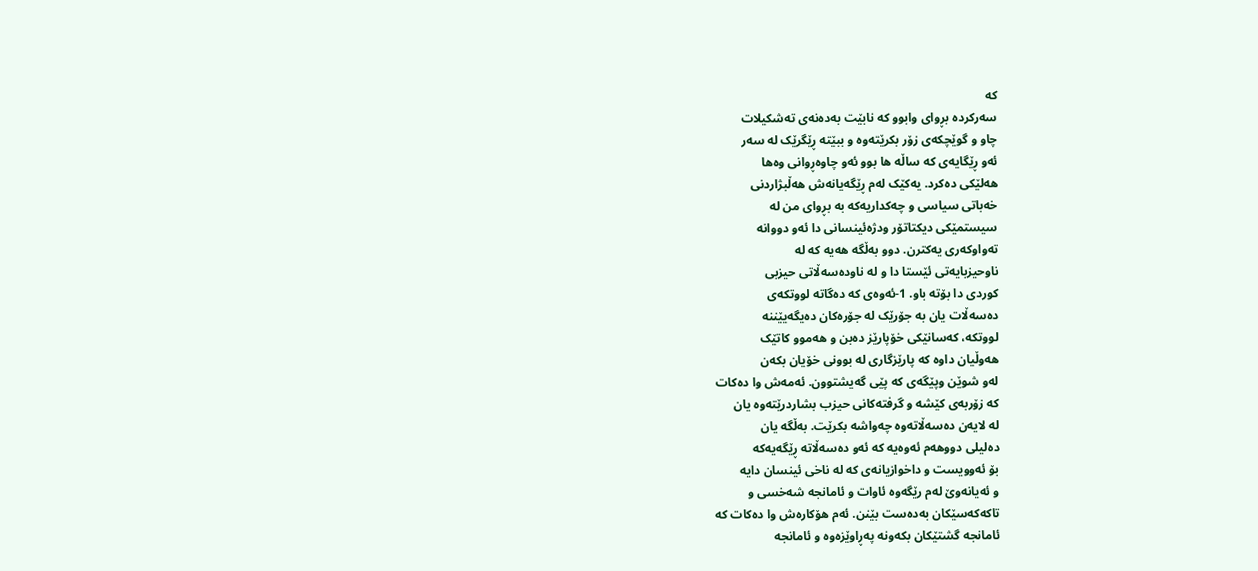کە
سەرکردە بڕوای وابوو کە نابێت بەدەنەی تەشکیلات
چاو و گوێچکەی زۆر بکرێتەوە و ببێتە ڕێگرێک لە سەر
ئەو ڕێگایەی کە ساڵە ها بوو ئەو چاوەڕوانی وەها
هەلێکی دەکرد. یەکێک لەم ڕێگەیانەش هەڵبژاردنی
خەباتی سیاسی و چەکداریەکە بە بڕوای من لە
سیستمێکی دیکتاتۆر ودژەئینسانی دا ئەو دووانە
تەواوکەری یەکترن. دوو بەڵگە هەیە کە لە
ناوحیزبایەتی ئێستا دا و لە ناودەسەڵاتی حیزبی
کوردی دا بۆتە باو. 1-ئەوەی کە دەگاتە لووتکەی
دەسەڵات یان بە جۆرێک لە جۆرەکان دەیگەیێننە
لووتکە، کەسانێکی خۆپارێز دەبن و هەموو کاتێک
هەوڵیان داوە کە پارێزگاری لە بوونی خۆیان بکەن
لەو شوێن وپێگەی کە پێی گەیشتوون. ئەمەش وا دەکات
کە زۆربەی کێشە و گرفتەکانی حیزب بشاردرێتەوە یان
لە لایەن دەسەڵاتەوە چەواشە بکرێت. بەڵگە یان
دەلیلی دووهەم ئەوەیە کە ئەو دەسەڵاتە ڕێگەیەکە
بۆ ئەوویست و داخوازیانەی کە لە ناخی ئینسان دایە
و ئەیانەوێ لەم رێگەوە ئاوات و ئامانجە شەخسی و
تاکەکەسێکان بەدەست بێنن. ئەم هۆکارەش وا دەکات کە
ئامانجە گشتێکان بکەونە پەڕاوێزەوە و ئامانجە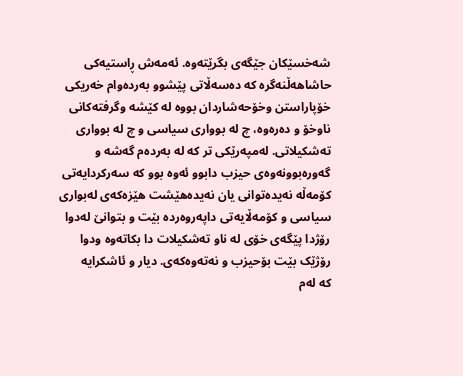شەخسێکان جێگەی بگرێتەوە. ئەمەش ڕاستیەکی
حاشاهەڵنەگرە کە دەسەڵاتی پێشوو بەردەوام خەریکی
خۆپاراستن وخۆحەشاردان بووە لە کێشە وگرفتەکانی
ناوخۆ و دەرەوە، چ لە بوواری سیاسی و چ لە بوواری
تەشکیلاتی. لەمپەرێکی تر کە لە بەردەم گەشە و
گەورەبوونەوەی حیزب دابوو ئەوە بوو کە سەرکردایەتی
کۆمەڵە نەیدەتوانی یان نەیدەهێشت هێزەکەی لەبواری
سیاسی و کۆمەڵایەتی داپەروەردە بێت و بتوانێ لەدوا
رۆژدا پێگەی خۆی لە ناو تەشکیلات دا بکاتەوە ودوا
رۆژێک بێت بۆحیزب و نەتەوەکەی. دیار و ئاشکرایە
کە لەم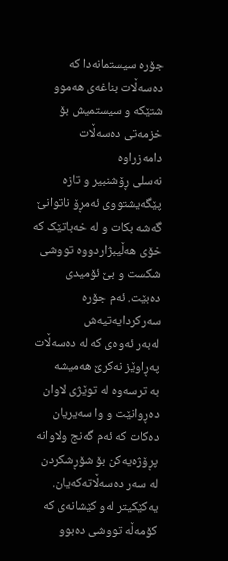جۆرە سیستمانەدا کە دەسەڵات بناغەی هەموو
شتێکە و سیستمیش بۆ خزمەتی دەسەڵات دامەزراوە
نەسلی ڕۆشنبیر و تازە پێگەیشتووی ئەمڕۆ ناتوانێ
گەشە بکات و لە خەباتێک کە خۆی هەڵیبژاردووە تووشی
شکست و بێ ئۆمیدی دەبێت. ئەم جۆرە سەرکردایەتیەش
لەبەر ئەوەی کە لە دەسەڵات پەڕاوێز نەکرێ هەمیشە
بە ترسەوە لە توێژی لاوان دەڕوانێت و وا سەیریان
دەکات کە ئەم گەنج ولاوانە پڕۆژەیەکن بۆ شۆڕشکردن
لە سەر دەسەڵاتەکەیان. یەکێکیتر لەو کێشانەی کە
کۆمەڵە تووشی دەبوو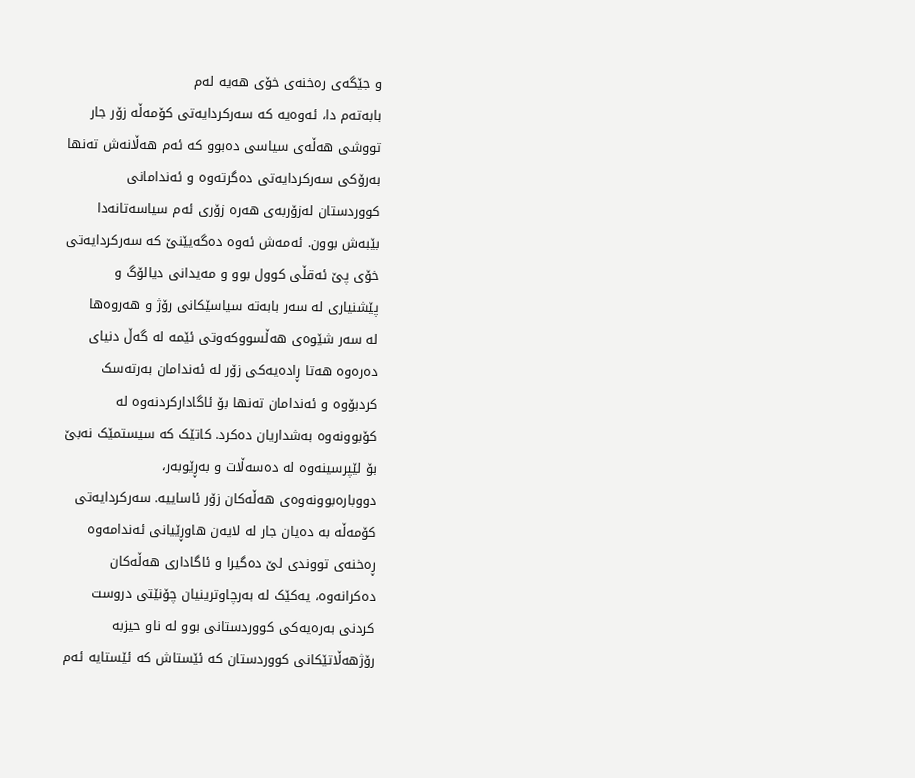و جێگەی رەخنەی خۆی هەیە لەم
بابەتەم دا، ئەوەیە کە سەرکردایەتی کۆمەڵە زۆر جار
تووشی هەڵەی سیاسی دەبوو کە ئەم هەڵانەش تەنها
بەرۆکی سەرکردایەتی دەگرتەوە و ئەندامانی
کووردستان لەزۆربەی هەرە زۆری ئەم سیاسەتانەدا
بێبەش بوون. ئەمەش ئەوە دەگەیێنێ کە سەرکردایەتی
خۆی پێ ئەقڵی کوول بوو و مەیدانی دیالۆگ و
پێشنیاری لە سەر بابەتە سیاسێکانی رۆژ و هەروەها
لە سەر شێوەی هەڵسووکەوتی ئێمە لە گەڵ دنیای
دەرەوە هەتا ڕادەیەکی زۆر لە ئەندامان بەرتەسک
کردبۆوە و ئەندامان تەنها بۆ ئاگادارکردنەوە لە
کۆبوونەوە بەشداریان دەکرد. کاتێک کە سیستمێک نەبێ
بۆ لێپرسینەوە لە دەسەڵات و بەڕێوبەر،
دووبارەبوونەوەی هەڵەکان زۆر ئاساییە. سەرکردایەتی
کۆمەڵە بە دەیان جار لە لایەن هاوڕێیانی ئەندامەوە
ڕەخنەی تووندی لێ دەگیرا و ئاگاداری هەڵەکان
دەکرانەوە، یەکێک لە بەرچاوترینیان چۆنێتی دروست
کردنی بەرەیەکی کووردستانی بوو لە ناو حیزبە
رۆژهەڵاتێکانی کووردستان کە ئێستاش کە ئێستایە ئەم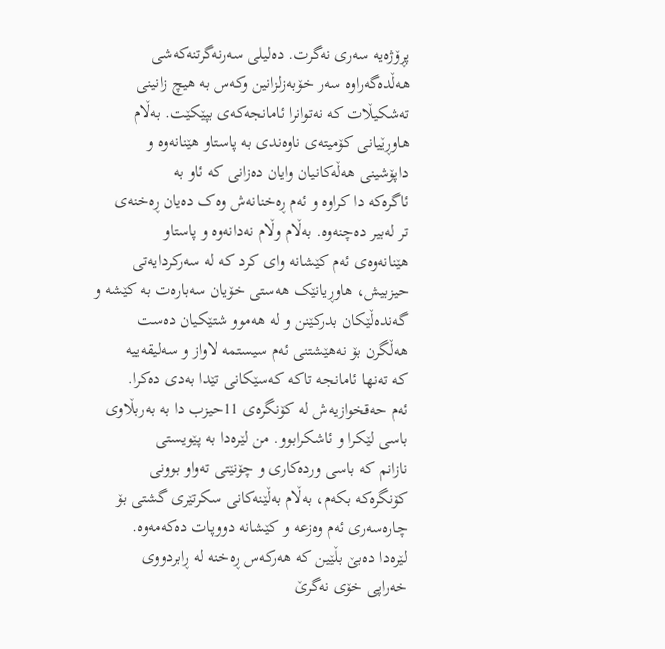پڕۆژەیە سەری نەگرت. دەلیلی سەرنەگرتنەکەشی
هەڵدەگەراوە سەر خۆبەزلزانین وکەس بە هیچ زانینی
تەشکیڵات کە نەتوانرا ئامانجەکەی بپێکێت. بەڵام
هاوڕێیانی کۆمیتەی ناوەندی بە پاستاو هێنانەوە و
داپۆشینی هەڵەکانیان وایان دەزانی کە ئاو بە
ئاگرەکە دا کراوە و ئەم ڕەخنانەش وەک دەیان ڕەخنەی
تر لەبیر دەچنەوە. بەڵام وڵام نەدانەوە و پاستاو
هێنانەوەی ئەم کێشانە وای کرد کە لە سەرکردایەتی
حیزبیش، هاوڕیانێک هەستی خۆیان سەبارەت بە کێشە و
گەندەڵێکان بدرکێنن و لە هەموو شتێکیان دەست
هەڵگرن بۆ نەهێشتنی ئەم سیستمە لاواز و سەلیقەییە
کە تەنها ئامانجە تاکە کەسێکانی تێدا بەدی دەکرا.
ئەم حەقخوازیەش لە کۆنگرەی 11حیزب دا بە بەربڵاوی
باسی لێکرا و ئاشکرابوو. من لێرەدا بە پێویستی
نازانم کە باسی وردەکاری و چۆنێتی تەواو بوونی
کۆنگرەکە بکەم، بەڵام بەڵێنەکانی سکرتێری گشتی بۆ
چارەسەری ئەم وەزعە و کێشانە دووپات دەکەمەوە.
لێرەدا دەبێ بڵێین کە هەرکەس ڕەخنە لە ڕابردووی
خەراپی خۆی نەگرێ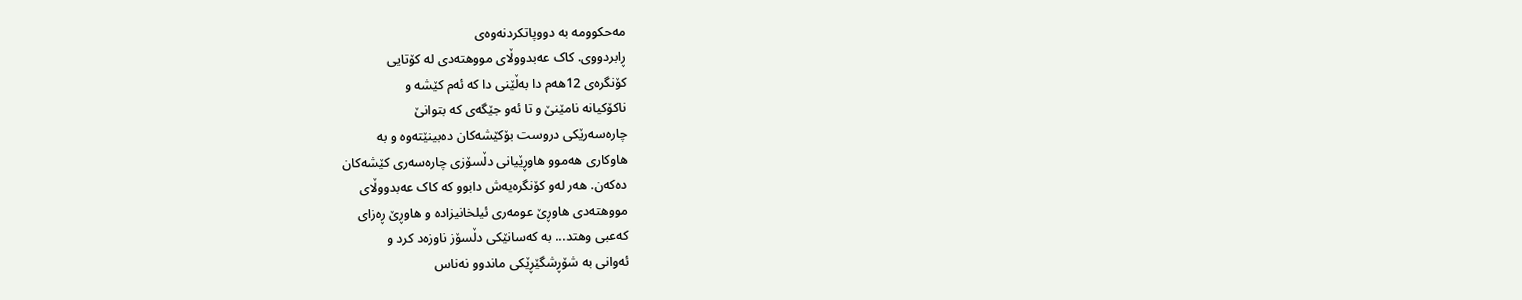مەحکوومە بە دووپاتکردنەوەی
ڕابردووی. کاک عەبدووڵای مووهتەدی لە کۆتایی
کۆنگرەی 12هەم دا بەڵێنی دا کە ئەم کێشە و
ناکۆکیانە نامێنێ و تا ئەو جێگەی کە بتوانێ
چارەسەرێکی دروست بۆکێشەکان دەبینێتەوە و بە
هاوکاری هەموو هاوڕێیانی دڵسۆزی چارەسەری کێشەکان
دەکەن. هەر لەو کۆنگرەیەش دابوو کە کاک عەبدووڵای
مووهتەدی هاوڕێ عومەری ئیلخانیزادە و هاوڕێ ڕەزای
کەعبی وهتد... بە کەسانێکی دڵسۆز ناوزەد کرد و
ئەوانی بە شۆڕشگێڕێکی ماندوو نەناس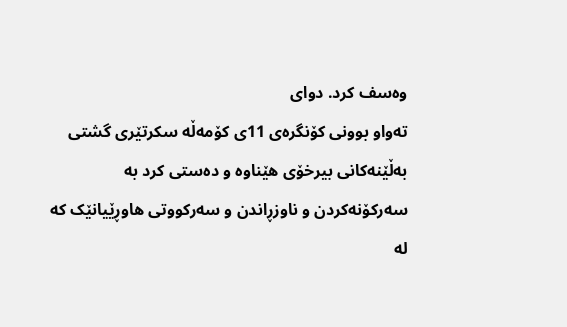وەسف کرد. دوای
تەواو بوونی کۆنگرەی 11ی کۆمەڵە سکرتێری گشتی
بەڵێنەکانی بیرخۆی هێناوە و دەستی کرد بە
سەرکۆنەکردن و ناوزڕاندن و سەرکووتی هاوڕێیانێک کە
لە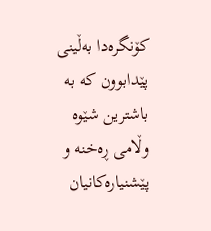کۆنگرەدا بەڵینی پێدابوون کە بە باشترین شێوە
وڵامی ڕەخنە و پێشنیارەکانیان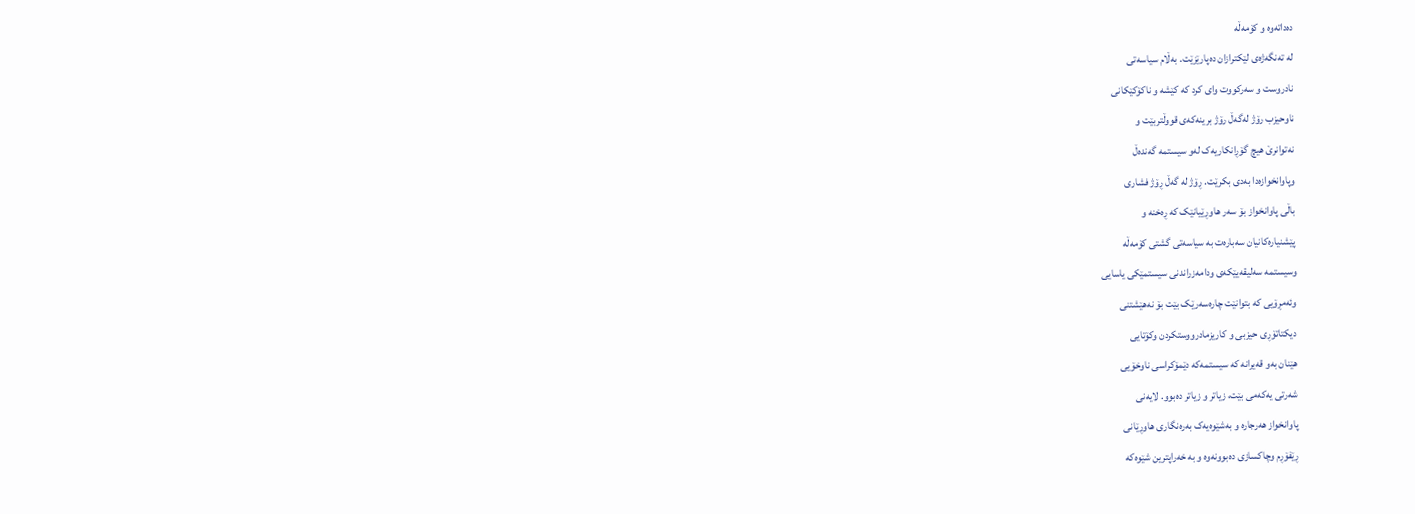دەداتەوە و کۆمەڵە
لە تەنگەژەی لێکترازان دەپارێزێت. بەڵام سیاسەتی
نادروست و سەرکووت وای کرد کە کێشە و ناکۆکێکانی
ناوحیزب رۆژ لەگەڵ رۆژ برینەکەی قووڵتربێت و
نەتوانرێ هیچ گۆڕانکاریەک لەو سیستمە گەندەڵ
وپاوانخوازەدا بەدی بکرێت. ڕۆژ لە گەڵ ڕۆژ فشاری
باڵی پاوانخواز بۆ سەر هاوڕێیانێک کە ڕەخنە و
پێشنیارەکانیان سەبارەت بە سیاسەتی گشتی کۆمەڵە
وسیستمە سەلیقەیێکەی ودامەزراندنی سیستمێکی یاسایی
وئەمڕۆیی کە بتوانێت چارەسەرێک بێت بۆ نەهێشتنی
دیکتاتۆڕی حیزبی و کاریزمادرووستکردن وکۆتایی
هێنان بەو قەیرانە کە سیستمەکە دێمۆکراسی ناوخۆیی
شەرتی یەکەمی بێت، زیاتر و زیاتر دەبوو. لایەنی
پاوانخواز هەرجارە و بەشێوەیەک بەرەنگاری هاوڕێانی
ڕێفۆڕم وچاکسازی دەبوونەوە و بە خەراپترین شێوەکە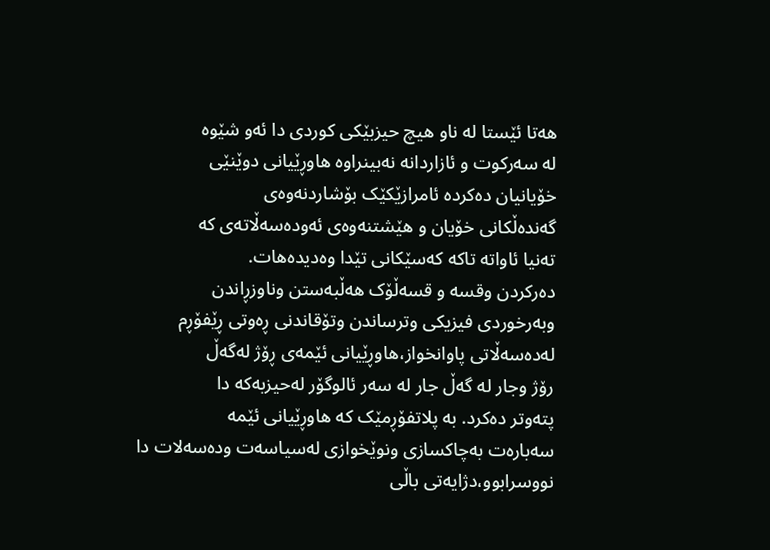هەتا ئێستا لە ناو هیچ حیزبێکی کوردی دا ئەو شێوە
لە سەرکوت و ئازاردانە نەبینراوە هاوڕێیانی دوێنێی
خۆیانیان دەکردە ئامرازێکێک بۆشاردنەوەی
گەندەڵکانی خۆیان و هێشتنەوەی ئەودەسەڵاتەی کە
تەنیا ئاواتە تاکە کەسێکانی تێدا وەدیدەهات.
دەرکردن وقسە و قسەڵۆک هەڵبەستن وناوزڕاندن
وبەرخوردی فیزیکی وترساندن وتۆقاندنی ڕەوتی ڕێفۆڕم
لەدەسەڵاتی پاوانخواز،هاوڕێیانی ئێمەی ڕۆژ لەگەڵ
رۆژ وجار لە گەڵ جار لە سەر ئالوگۆر لەحیزبەکە دا
پتەوتر دەکرد. بە پلاتفۆڕمێک کە هاوڕێیانی ئێمە
سەبارەت بەچاکسازی ونوێخوازی لەسیاسەت ودەسەلات دا
نووسرابوو،دژایەتی باڵی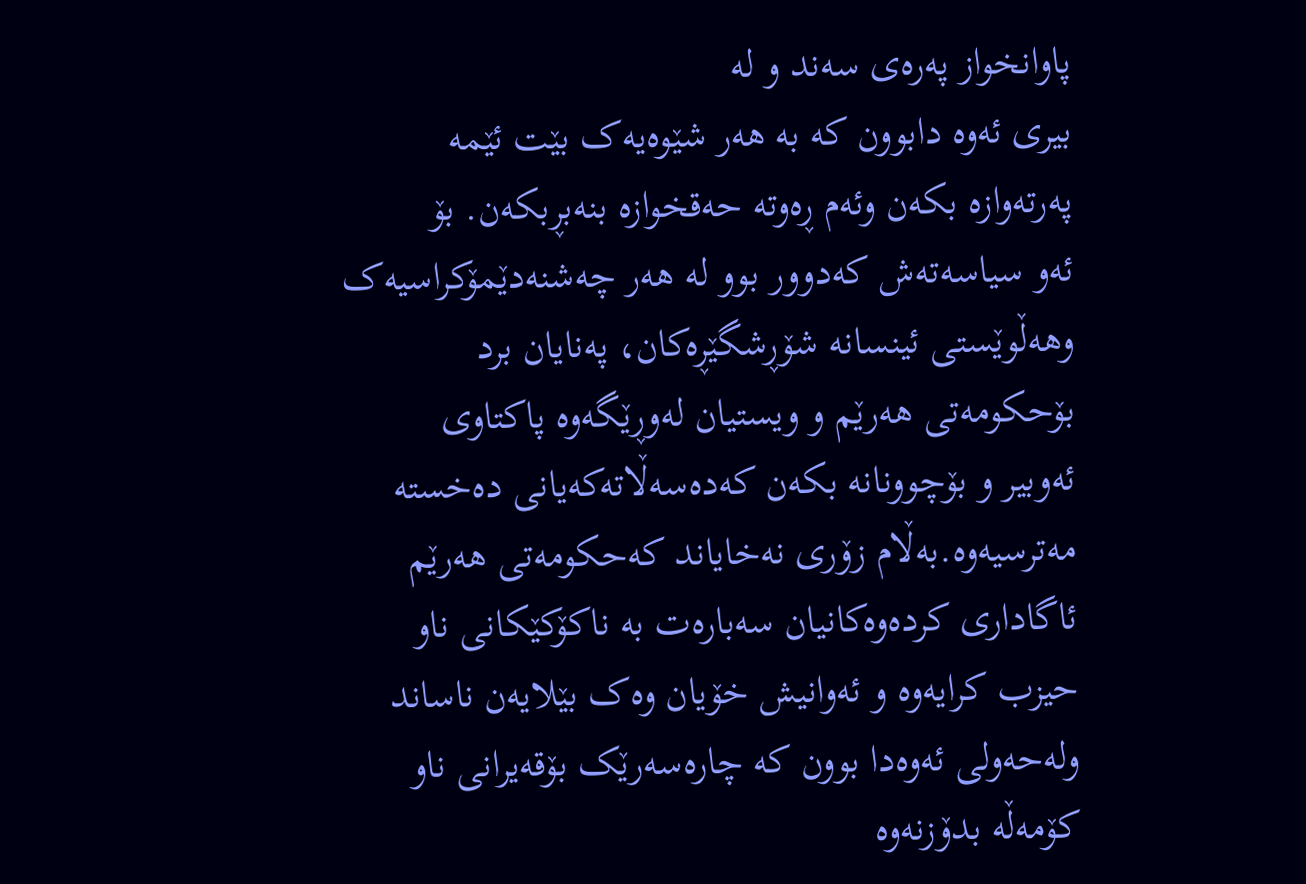پاوانخواز پەرەی سەند و لە
بیری ئەوە دابوون کە بە هەر شێوەیەک بێت ئێمە
پەرتەوازە بکەن وئەم ڕەوتە حەقخوازە بنەبڕبکەن. بۆ
ئەو سیاسەتەش کەدوور بوو لە هەر چەشنەدێمۆکراسیەک
وهەڵوێستی ئینسانە شۆڕشگێڕەکان، پەنایان برد
بۆحکومەتی هەرێم و ویستیان لەوڕێگەوە پاکتاوی
ئەوبیر و بۆچوونانە بکەن کەدەسەڵاتەکەیانی دەخستە
مەترسیەوە.بەڵام زۆری نەخایاند کەحکومەتی هەرێم
ئاگاداری کردەوەکانیان سەبارەت بە ناکۆکێکانی ناو
حیزب کرایەوە و ئەوانیش خۆیان وەک بێلایەن ناساند
ولەحەولی ئەوەدا بوون کە چارەسەرێک بۆقەیرانی ناو
کۆمەڵە بدۆزنەوە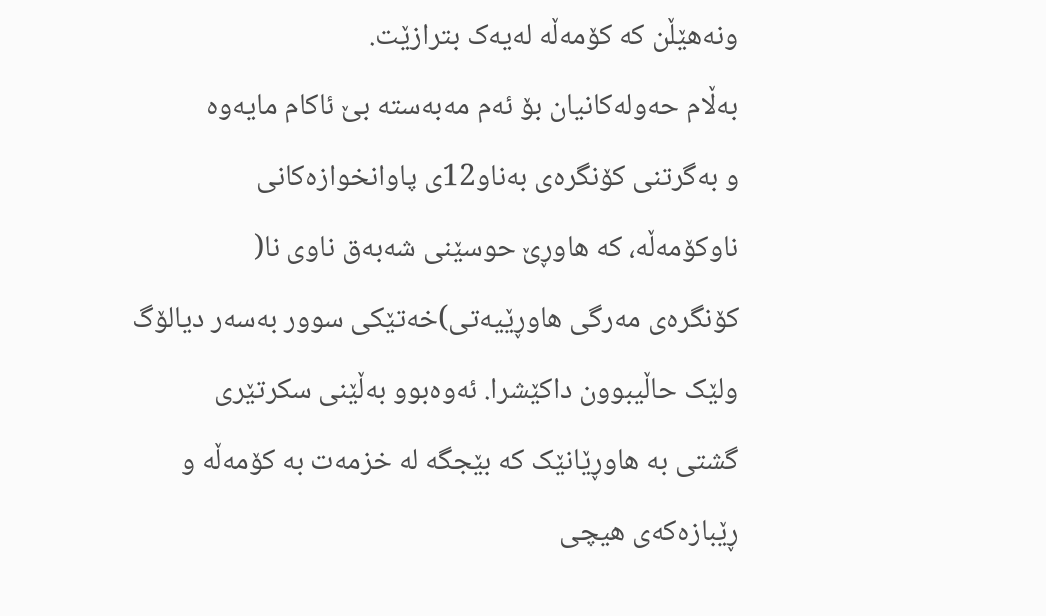ونەهێڵن کە کۆمەڵە لەیەک بترازێت.
بەڵام حەولەکانیان بۆ ئەم مەبەستە بێ ئاکام مایەوە
و بەگرتنی کۆنگرەی بەناو12ی پاوانخوازەکانی
ناوکۆمەڵە، کە هاوڕێ حوسێنی شەبەق ناوی نا(
کۆنگرەی مەرگی هاوڕێیەتی)خەتێکی سوور بەسەر دیالۆگ
ولێک حاڵیبوون داکێشرا. ئەوەبوو بەڵێنی سکرتێری
گشتی بە هاوڕێانێک کە بێجگە لە خزمەت بە کۆمەڵە و
ڕێبازەکەی هیچی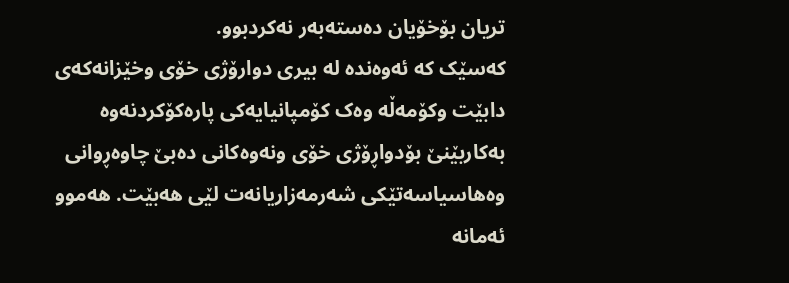تریان بۆخۆیان دەستەبەر نەکردبوو.
کەسێک کە ئەوەندە لە بیری دوارۆژی خۆی وخێزانەکەی
دابێت وکۆمەڵە وەک کۆمپانیایەکی پارەکۆکردنەوە
بەکاربێنێ بۆدواڕۆژی خۆی ونەوەکانی دەبێ چاوەڕوانی
وەهاسیاسەتێکی شەرمەزاریانەت لێی هەبێت. هەموو
ئەمانە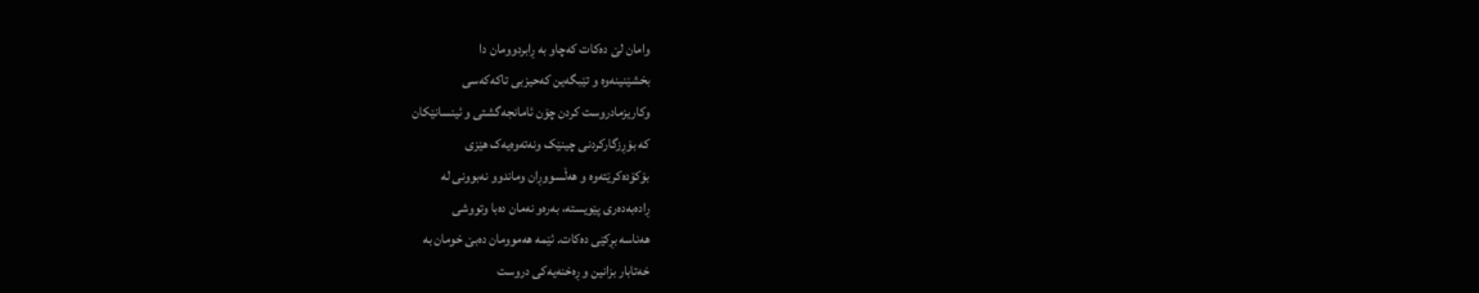وامان لێ دەکات کەچاو بە ڕابردوومان دا
بخشێنینەوە و تێبگەین کەحیزبی تاکەکەسی
وکاریزمادروست کردن چۆن ئامانجەگشتی و ئینسانێکان
کە بۆڕزگارکردنی چینێک ونەتەوەیەک هێزی
بۆکۆدەکرێتەوە و هەڵسووڕان وماندوو نەبوونی لە
ڕادەبەدەری پێویستە، بەرەو نەمان دەبا وتووشی
هەناسە بڕکێی دەکات. ئێمە هەموومان دەبێ خومان بە
خەتابار بزانین و ڕەخنەیەکی دروست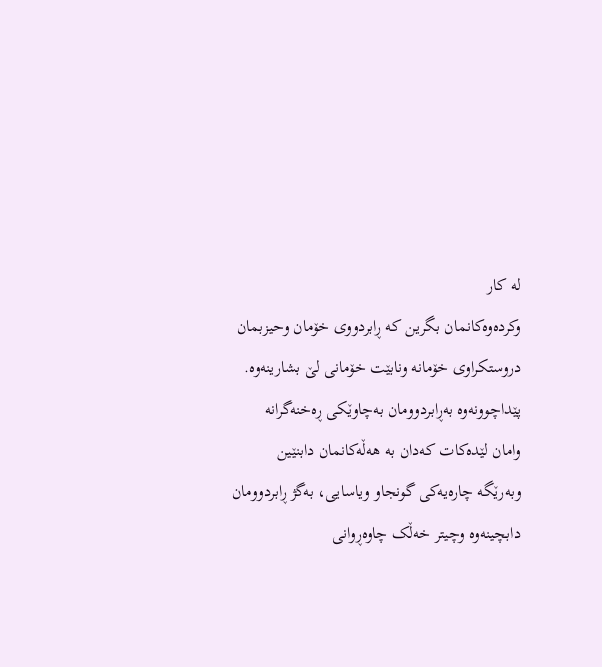لە کار
وکردەوەکانمان بگرین کە ڕابردووی خۆمان وحیزبمان
دروستکراوی خۆمانە ونابێت خۆمانی لێ بشارینەوە.
پێداچوونەوە بەڕابردوومان بەچاوێکی ڕەخنەگرانە
وامان لێدەکات کەدان بە هەڵەکانمان دابنێین
وبەرێگە چارەیەکی گونجاو ویاسایی، بەگژ ڕابردوومان
دابچینەوە وچیتر خەڵک چاوەڕوانی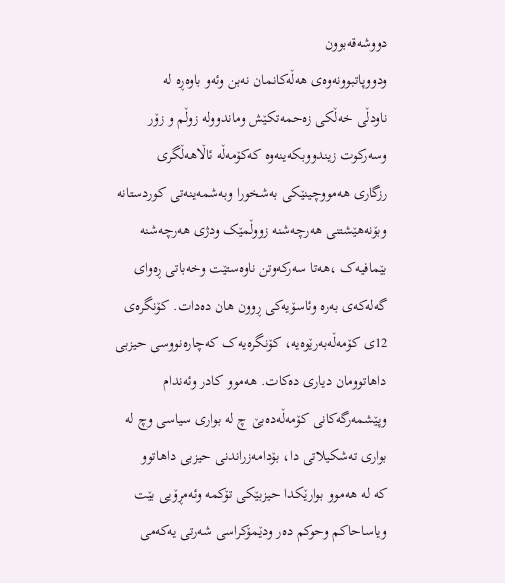دووشەقەبوون
ودووپاتبوونەوەی هەڵەکانمان نەبن وئەو باوەڕە لە
ناودڵی خەڵکی زەحمەتکێش وماندوولە زوڵم و زۆر
وسەرکوت زیندووبکەینەوە کەکۆمەڵە ئاڵاهەڵگری
رزگاری هەمووچینێکی بەشخورا وبەشمەینەتی کوردستانە
وبۆنەهێشتنی هەرچەشنە زووڵمێک ودژی هەرچەشنە
بێمافیەک ،هەتا سەرکەوتن ناوەستێت وخەباتی ڕەوای
گەلەکەی بەرە وئاسۆیەکی ڕوون هان دەدات. کۆنگرەی
12ی کۆمەڵەبەرێوەیە، کۆنگرەیەک کەچارەنووسی حیزبی
داهاتوومان دیاری دەکات. هەموو کادر وئەندام
وپێشمەرگەکانی کۆمەڵەدەبێ چ لە بواری سیاسی وچ لە
بواری تەشکیلاتی دا، بۆدامەزراندنی حیزبی داهاتوو
کە لە هەموو بوارێکدا حیزبێکی تۆکمە وئەمڕۆیی بێت
ویاساحاکم وحوکم دەر ودێمۆکراسی شەرتی یەکەمی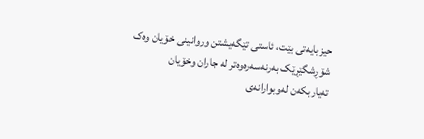حیزبایەتی بێت، ئاستی تێگەیشتن وروانینی خۆیان وەک
شۆڕشگێڕێک بەرنەسەرەوەتر لە جاران وخۆیان
تەیاربکەن لەوبوارانەی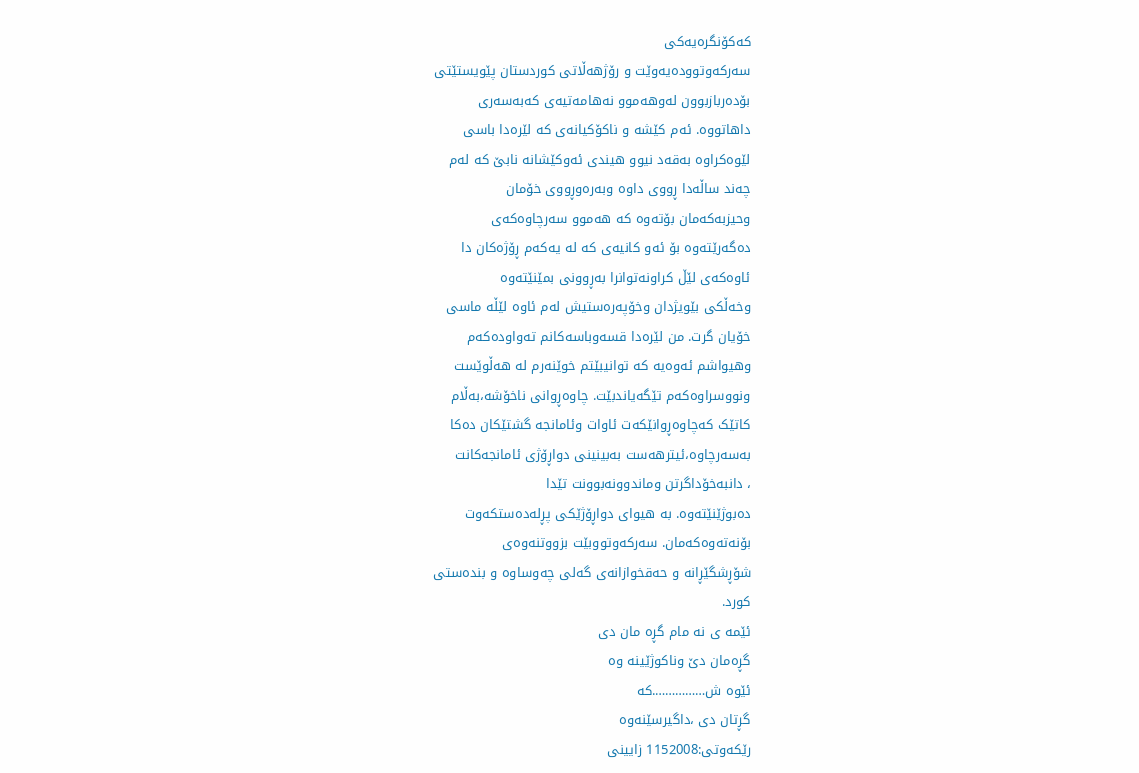کەکۆنگرەیەکی
سەرکەوتوودەیەوێت و رۆژهەڵاتی کوردستان پێویستێتی
بۆدەربازبوون لەوهەموو نەهامەتیەی کەبەسەری
داهاتووە. ئەم کێشە و ناکۆکیانەی کە لێرەدا باسی
لێوەکراوە بەقەد نیوو هیندی ئەوکێشانە نابێ کە لەم
چەند ساڵەدا ڕووی داوە وبەرەوڕووی خۆمان
وحیزبەکەمان بۆتەوە کە هەموو سەرچاوەکەی
دەگەرێتەوە بۆ ئەو کانیەی کە لە یەکەم ڕۆژەکان دا
ئاوەکەی لێڵ کراونەتوانرا بەڕوونی بمێنێتەوە
وخەڵکی بێویژدان وخۆپەرەستیش لەم ئاوە لێڵە ماسی
خۆیان گرت. من لێرەدا قسەوباسەکانم تەواودەکەم
وهیواشم ئەوەیە کە توانیبێتم خوێنەرم لە هەڵوێست
ونووسراوەکەم تێگەیاندبێت. چاوەڕوانی ناخۆشە،بەڵام
کاتێک کەچاوەڕوانێکەت ئاوات وئامانجە گشتێکان دەکا
بەسەرچاوە،ئیترهەست بەبینینی دواڕۆژی ئامانجەکانت
، دانبەخۆداگرتن وماندوونەبوونت تێدا
دەبوژێنێتەوە. بە هیوای دواڕۆژێکی پڕلەدەستکەوت
بۆنەتەوەکەمان. سەرکەوتووبێت بزووتنەوەی
شۆڕشگێڕانە و حەقخوازانەی گەلی چەوساوە و بندەستی
کورد.
ئێمە ی نە مام گڕە مان دی
گڕەمان دێ وناکوژێینە وە
ئێوە ش…………….کە
گڕتان دی ،داگیرسێنەوە
رێکەوتی:1152008 زایینی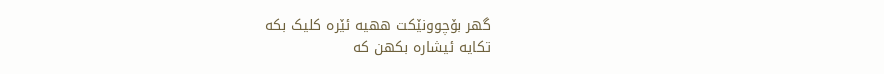گهر بۆچوونێکت ههیه ئێره کلیک بکه
تکایه ئیشاره بکهن که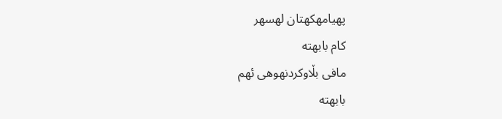پهیامهکهتان لهسهر
کام بابهته
مافی بڵاوکردنهوهی ئهم
بابهته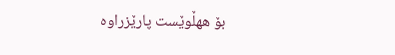بۆ ههڵوێست پارێزراوه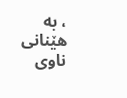، به هێنانی ناوی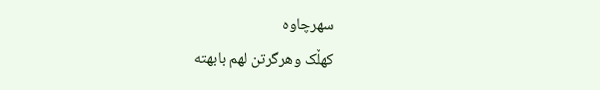سهرچاوه
کهڵک وهرگرتن لهم بابهته